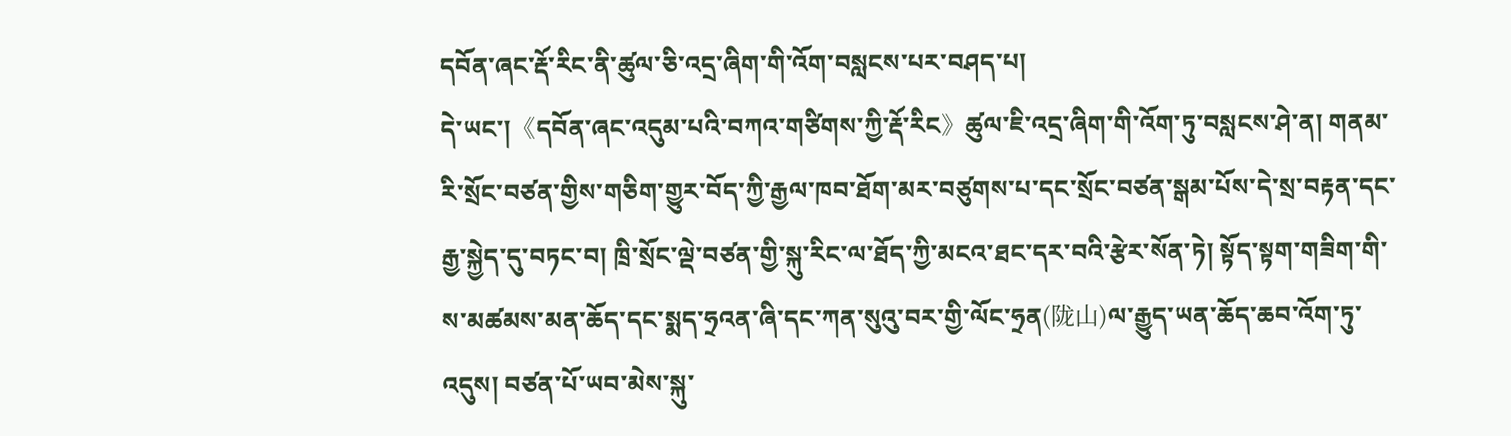དབོན་ཞང་རྡོ་རིང་ནི་ཚུལ་ཅི་འདྲ་ཞིག་གི་འོག་བསླངས་པར་བཤད་པ།
དེ་ཡང་།《དབོན་ཞང་འདུམ་པའི་བཀའ་གཙིགས་ཀྱི་རྡོ་རིང》ཚུལ་ཇི་འདྲ་ཞིག་གི་འོག་ཏུ་བསླངས་ཤེ་ན། གནམ་རི་སྲོང་བཙན་གྱིས་གཅིག་གྱུར་བོད་ཀྱི་རྒྱལ་ཁབ་ཐོག་མར་བཙུགས་པ་དང་སྲོང་བཙན་སྒམ་པོས་དེ་སྲ་བརྟན་དང་རྒྱ་སྐྱེད་དུ་བཏང་བ། ཁྲི་སྲོང་ལྡེ་བཙན་གྱི་སྐུ་རིང་ལ་ཐོད་ཀྱི་མངའ་ཐང་དར་བའི་རྩེར་སོན་ཏེ། སྟོད་སྟག་གཟིག་གི་ས་མཚམས་མན་ཆོད་དང་སྨད་ཧྲའན་ཞི་དང་ཀན་སུའུ་བར་གྱི་ལོང་ཧྲན(陇山)ལ་རྒྱུད་ཡན་ཆོད་ཆབ་འོག་ཏུ་འདུས། བཙན་པོ་ཡབ་མེས་སྐུ་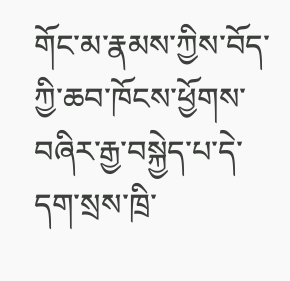གོང་མ་རྣམས་ཀྱིས་བོད་ཀྱི་ཆབ་ཁོངས་ཕྱོགས་བཞིར་རྒྱ་བསྐྱེད་པ་དེ་དག་སྲས་ཁྲི་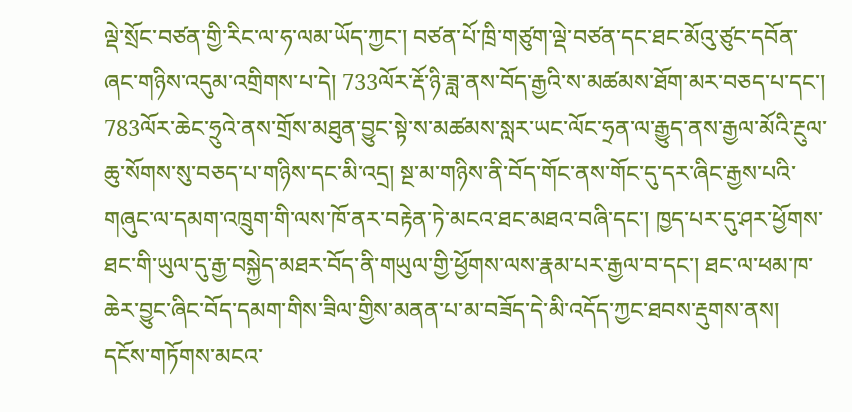ལྡེ་སྲོང་བཙན་གྱི་རིང་ལ་ཧ་ལམ་ཡོད་ཀྱང་། བཙན་པོ་ཁྲི་གཙུག་ལྡེ་བཙན་དང་ཐང་མོའུ་ཙུང་དབོན་ཞང་གཉིས་འདུམ་འགྲིགས་པ་དེ། 733ལོར་རྡོ་ཉི་ཟླ་ནས་བོད་རྒྱའི་ས་མཚམས་ཐོག་མར་བཅད་པ་དང་། 783ལོར་ཆེང་ཧྲུའེ་ནས་གྲོས་མཐུན་བྱུང་སྟེ་ས་མཚམས་སླར་ཡང་ལོང་ཧྲན་ལ་རྒྱུད་ནས་རྒྱལ་མོའི་རྔུལ་ཆུ་སོགས་སུ་བཅད་པ་གཉིས་དང་མི་འདྲ། སྔ་མ་གཉིས་ནི་བོད་གོང་ནས་གོང་དུ་དར་ཞིང་རྒྱས་པའི་གཞུང་ལ་དམག་འཁྲུག་གི་ལས་ཁོ་ནར་བརྟེན་ཏེ་མངའ་ཐང་མཐའ་བཞི་དང་། ཁྱད་པར་དུ་ཤར་ཕྱོགས་ཐང་གི་ཡུལ་དུ་རྒྱ་བསྐྱེད་མཐར་བོད་ནི་གཡུལ་གྱི་ཕྱོགས་ལས་རྣམ་པར་རྒྱལ་བ་དང་། ཐང་ལ་ཕམ་ཁ་ཆེར་བྱུང་ཞིང་བོད་དམག་གིས་ཟིལ་གྱིས་མནན་པ་མ་བཟོད་དེ་མི་འདོད་ཀྱང་ཐབས་རྡུགས་ནས། དངོས་གཏོགས་མངའ་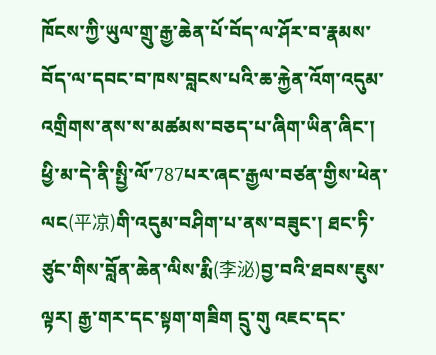ཁོངས་ཀྱི་ཡུལ་གྲུ་རྒྱ་ཆེན་པོ་བོད་ལ་ཤོར་བ་རྣམས་བོད་ལ་དབང་བ་ཁས་བླངས་པའི་ཆ་རྐྱེན་འོག་འདུམ་འགྲིགས་ནས་ས་མཚམས་བཅད་པ་ཞིག་ཡིན་ཞིང་། ཕྱི་མ་དེ་ནི་སྤྱི་ལོ་787པར་ཞང་རྒྱལ་བཙན་གྱིས་ཕེན་ལང(平凉)གི་འདུམ་བཤིག་པ་ནས་བཟུང་། ཐང་ཏི་ཙུང་གིས་བློན་ཆེན་ལིས་རྨི(李泌)བྱ་བའི་ཐབས་ཇུས་ལྟར། རྒྱ་གར་དང་སྟག་གཟིག དྲུ་གུ འཇང་དང་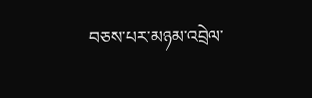བཅས་པར་མཉམ་འབྲེལ་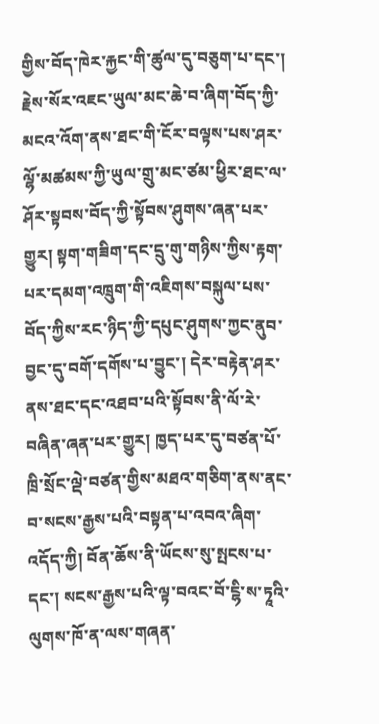གྱིས་བོད་ཁེར་རྐྱང་གི་ཚུལ་དུ་བཅུག་པ་དང་། རྗེས་སོར་འཇང་ཡུལ་མང་ཆེ་བ་ཞིག་བོད་ཀྱི་མངའ་འོག་ནས་ཐང་གི་ངོར་བལྟས་པས་ཤར་ལྷོ་མཚམས་ཀྱི་ཡུལ་གྲུ་མང་ཙམ་ཕྱིར་ཐང་ལ་ཤོར་སྟབས་བོད་ཀྱི་སྟོབས་ཤུགས་ཞན་པར་གྱུར། སྟག་གཟིག་དང་དྲུ་གུ་གཉིས་ཀྱིས་རྟག་པར་དམག་འཁྲུག་གི་འཇིགས་བསྐུལ་པས་བོད་ཀྱིས་རང་ཉིད་ཀྱི་དཔུང་ཤུགས་ཀྱང་ནུབ་བྱང་དུ་བགོ་དགོས་པ་བྱུང་། དེར་བརྟེན་ཤར་ནས་ཐང་དང་འཐབ་པའི་སྟོབས་ནི་ལོ་རེ་བཞིན་ཞན་པར་གྱུར། ཁྱད་པར་དུ་བཙན་པོ་ཁྲི་སྲོང་ལྡེ་བཙན་གྱིས་མཐའ་གཅིག་ནས་ནང་བ་སངས་རྒྱས་པའི་བསྟན་པ་འབའ་ཞིག་འདོད་ཀྱི། བོན་ཆོས་ནི་ཡོངས་སུ་སྤངས་པ་དང་། སངས་རྒྱས་པའི་ལྟ་བའང་བོ་ངྷི་ས་ཏཱའི་ལུགས་ཁོ་ན་ལས་གཞན་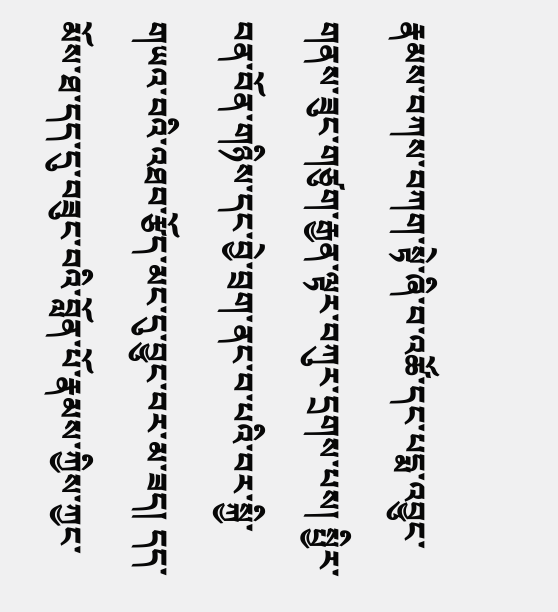རྣམས་བཀས་བཀག་སྟེ་ཞི་བ་འཚོ་དང་པདྨ་འབྱུང་གནས་ཟུང་གཙུག་རྒྱན་ལྟར་བཀུར་དྲགས་པས། སྤྱིར་བན་བོན་གཉིས་དང་བྱེ་བྲག་ནང་བ་པའི་བར་སྐྱི་གཡའ་བའི་འཐབ་རྩོད་མང་དུ་བྱུང་བར་མ་ཟད། དད་མོས་ཐ་དད་དུ་བཟུང་བའི་བློན་པོ་རྣམས་ཀྱིས་ཀྱང་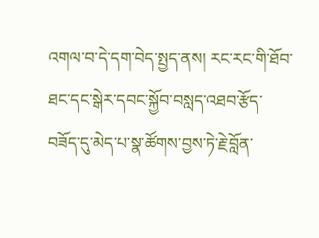འགལ་བ་དེ་དག་བེད་སྤྱད་ནས། རང་རང་གི་ཐོབ་ཐང་དང་སྒེར་དབང་སྐྱོབ་བསླད་འཐབ་རྩོད་བཟོད་དུ་མེད་པ་སྣ་ཚོགས་བྱས་ཏེ་རྗེ་བློན་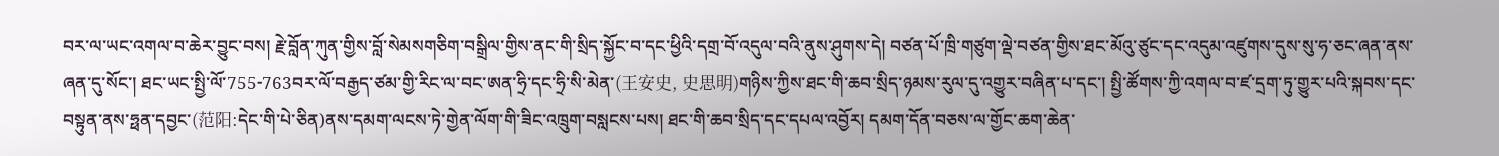བར་ལ་ཡང་འགལ་བ་ཆེར་བྱུང་བས། རྗེ་བློན་ཀུན་གྱིས་བློ་སེམསགཅིག་བསྒྲིལ་གྱིས་ནང་གི་སྲིད་སྐྱོང་བ་དང་ཕྱིའི་དགྲ་བོ་འདུལ་བའི་ནུས་ཤུགས་དེ། བཙན་པོ་ཁྲི་གཙུག་ལྡེ་བཙན་གྱིས་ཐང་མོའུ་ཙུང་དང་འདུམ་འཛུགས་དུས་སུ་ཧ་ཅང་ཞན་ནས་ཞན་དུ་སོང་། ཐང་ཡང་སྤྱི་ལོ་755-763བར་ལོ་བརྒྱད་ཙམ་གྱི་རིང་ལ་བང་ཨན་ཧྲི་དང་ཧྲི་སི་མེན་(王安史, 史思明)གཉིས་ཀྱིས་ཐང་གི་ཆབ་སྲིད་ཉམས་རུལ་དུ་འགྱུར་བཞིན་པ་དང་། སྤྱི་ཚོགས་ཀྱི་འགལ་བ་ཛ་དྲག་ཏུ་གྱུར་པའི་སྐབས་དང་བསྟུན་ནས་ཧྥན་དབྱང་(范阳:དེང་གི་པེ་ཅིན)ནས་དམག་ལངས་ཏེ་གྱེན་ལོག་གི་ཟིང་འཁྲུག་བསླངས་པས། ཐང་གི་ཆབ་སྲིད་དང་དཔལ་འབྱོར། དམག་དོན་བཅས་ལ་གྱོང་ཆག་ཆེན་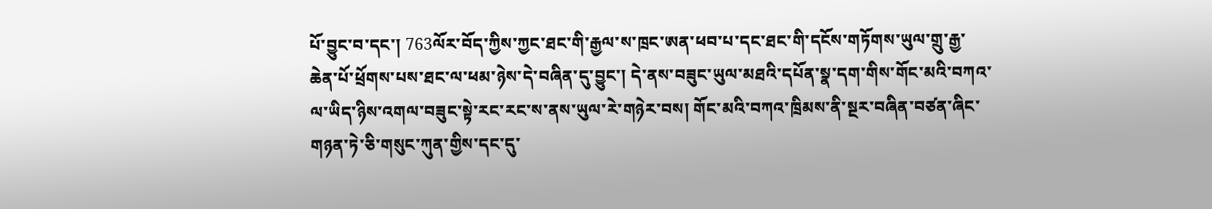པོ་བྱུང་བ་དང་། 763ལོར་བོད་ཀྱིས་ཀྱང་ཐང་གི་རྒྱལ་ས་ཁྲང་ཨན་ཕབ་པ་དང་ཐང་གི་དངོས་གཏོགས་ཡུལ་གྲུ་རྒྱ་ཆེན་པོ་ཕྲོགས་པས་ཐང་ལ་ཕམ་ཉེས་དེ་བཞིན་དུ་བྱུང་། དེ་ནས་བཟུང་ཡུལ་མཐའི་དཔོན་སྣ་དག་གིས་གོང་མའི་བཀའ་ལ་ཡིད་ཉིས་འགལ་བཟུང་སྟེ་རང་རང་ས་ནས་ཡུལ་རེ་གཉེར་བས། གོང་མའི་བཀའ་ཁྲིམས་ནི་སྔར་བཞིན་བཙན་ཞིང་གཉན་ཏེ་ཅི་གསུང་ཀུན་གྱིས་དང་དུ་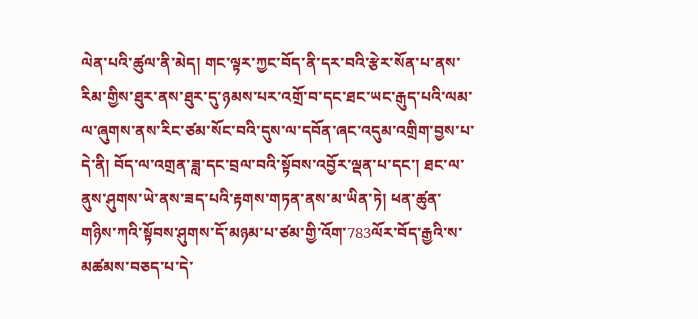ལེན་པའི་ཚུལ་ནི་མེད། གང་ལྟར་ཀྱང་བོད་ནི་དར་བའི་རྩེར་སོན་པ་ནས་རིམ་གྱིས་ཐུར་ནས་ཐུར་དུ་ཉམས་པར་འགྲོ་བ་དང་ཐང་ཡང་རྒུད་པའི་ལམ་ལ་ཞུགས་ནས་རིང་ཙམ་སོང་བའི་དུས་ལ་དབོན་ཞང་འདུམ་འགྲིག་བྱས་པ་དེ་ནི། བོད་ལ་འགྲན་ཟླ་དང་བྲལ་བའི་སྟོབས་འབྱོར་ལྡན་པ་དང་། ཐང་ལ་ནུས་ཤུགས་ཡེ་ནས་ཟད་པའི་རྟགས་གཏན་ནས་མ་ཡིན་ཏེ། ཕན་ཚུན་གཉིས་ཀའི་སྟོབས་ཤུགས་དོ་མཉམ་པ་ཙམ་གྱི་འོག་783ལོར་བོད་རྒྱའི་ས་མཚམས་བཅད་པ་དེ་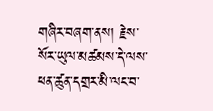གཞིར་བཞག་ནས། རྗེས་སོར་ཡུལ་མཚམས་དེ་ལས་ཕན་ཚུན་དགྲར་མི་ལང་བ་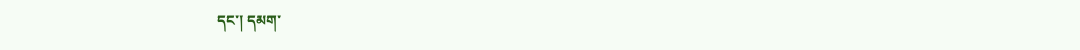དང་། དམག་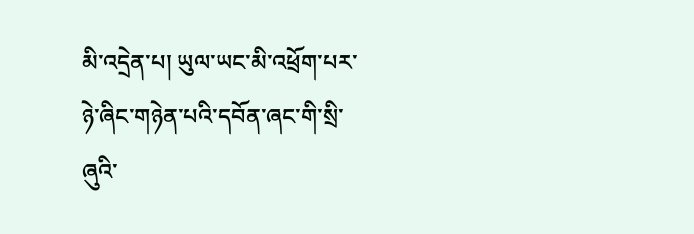མི་འདྲེན་པ། ཡུལ་ཡང་མི་འཕྲོག་པར་ཉེ་ཞིང་གཉེན་པའི་དབོན་ཞང་གི་སྲི་ཞུའི་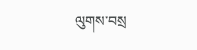ལུགས་བསྲ